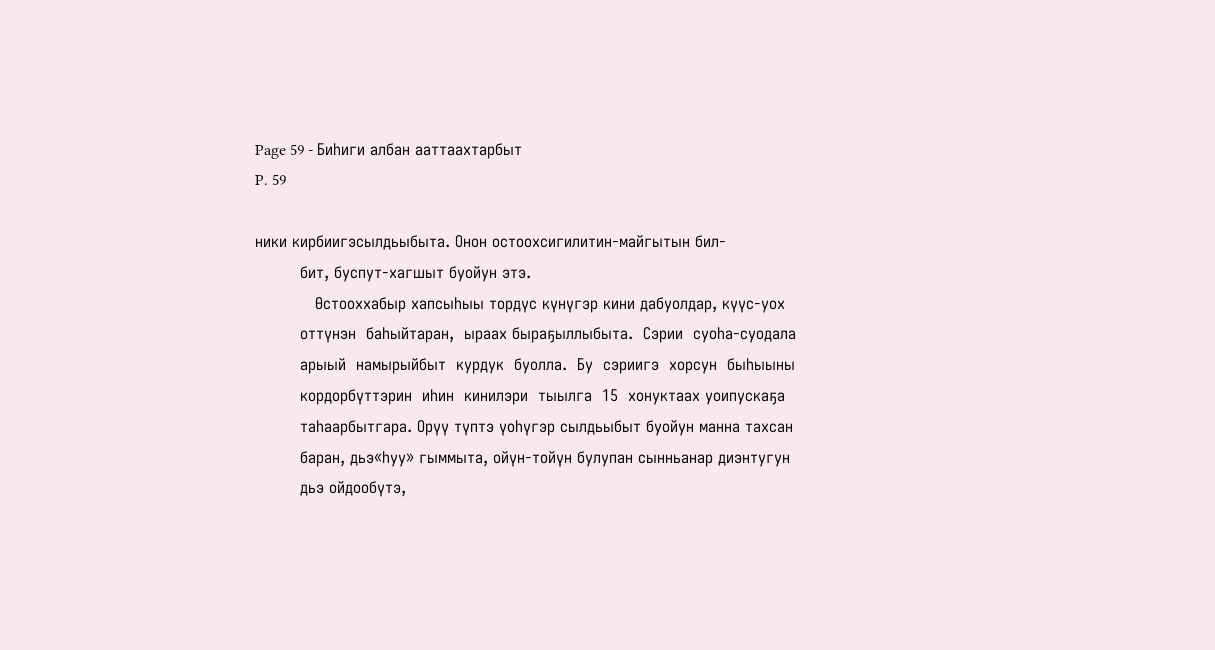Page 59 - Биһиги албан ааттаахтарбыт
P. 59

ники кирбиигэсылдьыбыта. Онон остоохсигилитин-майгытын бил-
         бит, буспут-хагшыт буойун этэ.
            Өстооххабыр хапсыһыы тордүс күнүгэр кини дабуолдар, күүс-уох
         оттүнэн  баһыйтаран,  ыраах быраҕыллыбыта.  Сэрии  суоһа-суодала
         арыый  намырыйбыт  курдук  буолла.  Бу  сэриигэ  хорсун  быһыыны
         кордорбүттэрин  иһин  кинилэри  тыылга  15  хонуктаах уоипускаҕа
         таһаарбытгара. Орүү түптэ үоһүгэр сылдьыбыт буойун манна тахсан
         баран, дьэ«һуу» гыммыта, ойүн-тойүн булупан сынньанар диэнтугун
         дьэ ойдообүтэ,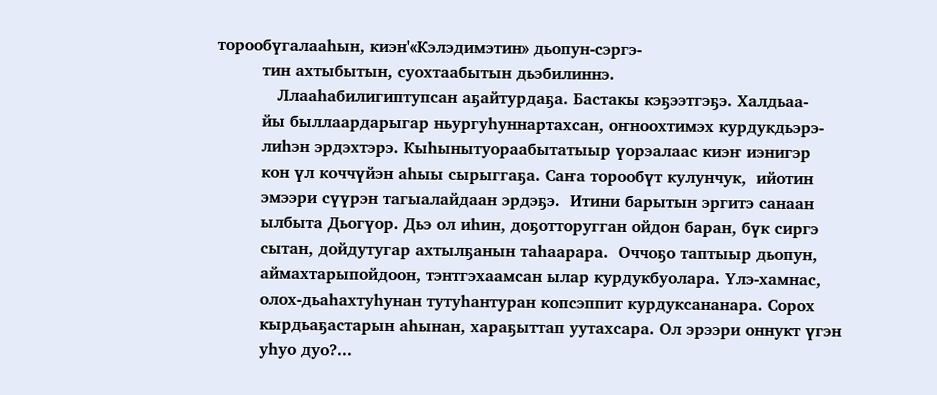торообүгалааһын, киэн'«Кэлэдимэтин» дьопун-сэргэ-
         тин ахтыбытын, суохтаабытын дьэбилиннэ.
            Ллааһабилигиптупсан аҕайтурдаҕа. Бастакы кэҕээтгэҕэ. Халдьаа-
         йы быллаардарыгар ньургуһуннартахсан, оҥноохтимэх курдукдьэрэ-
         лиһэн эрдэхтэрэ. Кыһынытуораабытатыыр үорэалаас киэҥ иэнигэр
         кон үл коччүйэн аһыы сырыггаҕа. Саҥа торообүт кулунчук,  ийотин
         эмээри сүүрэн тагыалайдаан эрдэҕэ.  Итини барытын эргитэ санаан
         ылбыта Дьогүор. Дьэ ол иһин, доҕотторугган ойдон баран, бүк сиргэ
         сытан, дойдутугар ахтылҕанын таһаарара.  Оччоҕо таптыыр дьопун,
         аймахтарыпойдоон, тэнтгэхаамсан ылар курдукбуолара. Үлэ-хамнас,
         олох-дьаһахтуһунан тутуһантуран копсэппит курдуксананара. Сорох
         кырдьаҕастарын аһынан, хараҕыттап уутахсара. Ол эрээри оннукт үгэн
         уһуо дуо?...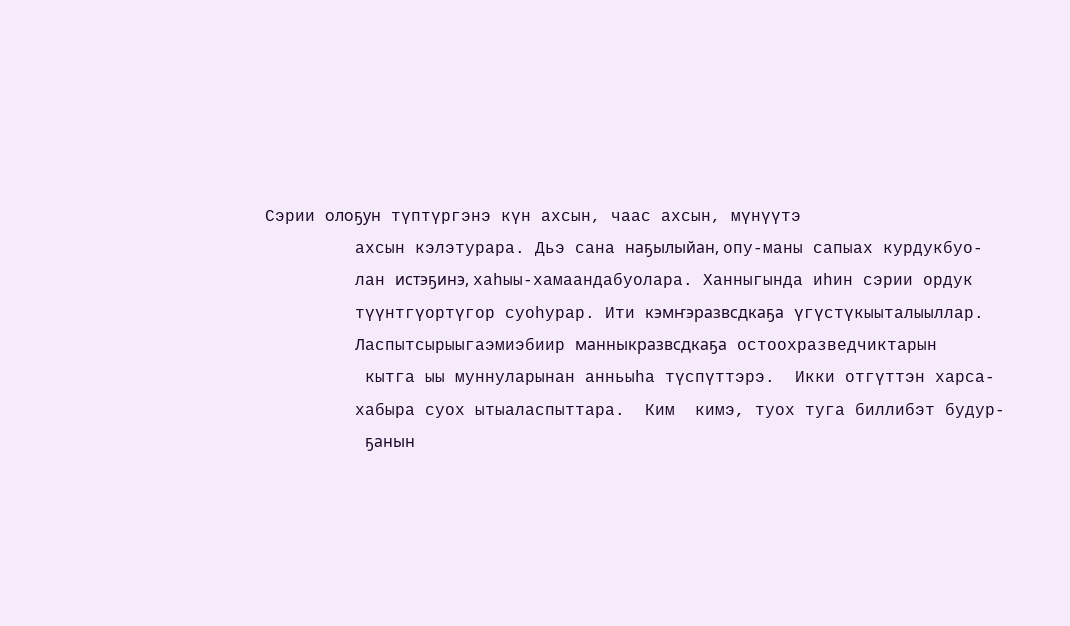Сэрии олоҕун түптүргэнэ күн ахсын, чаас ахсын, мүнүүтэ
         ахсын кэлэтурара. Дьэ сана наҕылыйан, опу-маны сапыах курдукбуо-
         лан истэҕинэ, хаһыы-хамаандабуолара. Ханныгында иһин сэрии ордук
         түүнтгүортүгор суоһурар. Ити кэмҥэразвсдкаҕа үгүстүкыыталыыллар.
         Ласпытсырыыгаэмиэбиир манныкразвсдкаҕа остоохразведчиктарын
          кытга ыы муннуларынан анньыһа түспүттэрэ.  Икки отгүттэн харса-
         хабыра суох ытыаласпыттара.  Ким  кимэ, туох туга биллибэт будур-
          ҕанын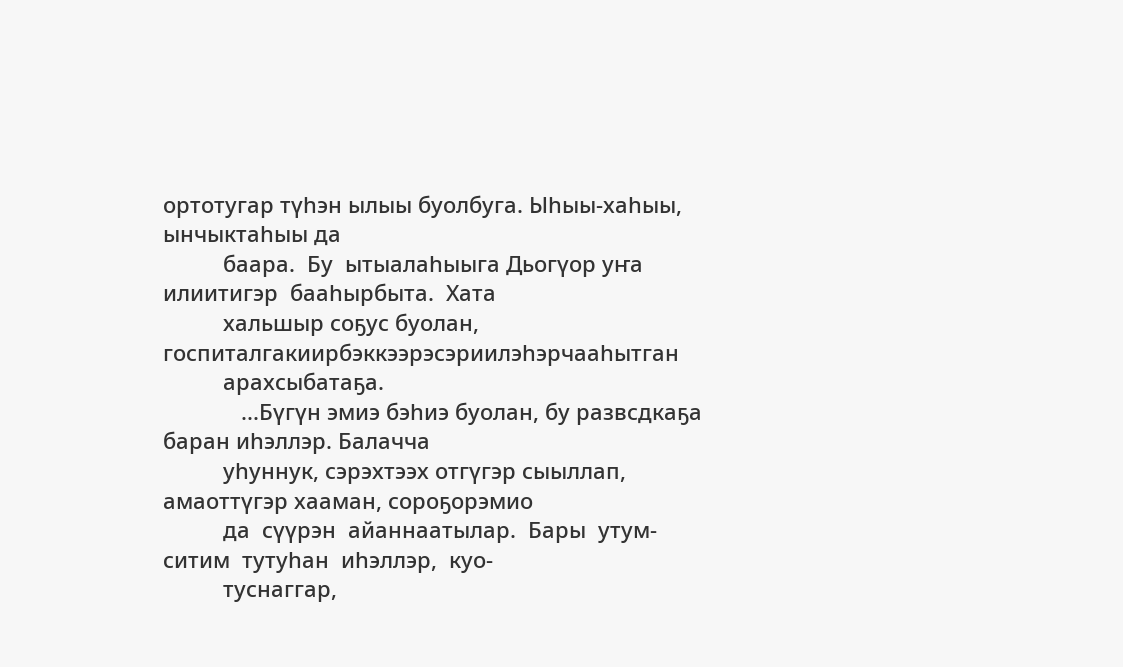ортотугар түһэн ылыы буолбуга. Ыһыы-хаһыы, ынчыктаһыы да
          баара.  Бу  ытыалаһыыга Дьогүор уҥа  илиитигэр  бааһырбыта.  Хата
          хальшыр соҕус буолан, госпиталгакиирбэккээрэсэриилэһэрчааһытган
          арахсыбатаҕа.
             ...Бүгүн эмиэ бэһиэ буолан, бу развсдкаҕа баран иһэллэр. Балачча
          уһуннук, сэрэхтээх отгүгэр сыыллап, амаоттүгэр хааман, сороҕорэмио
          да  сүүрэн  айаннаатылар.  Бары  утум-ситим  тутуһан  иһэллэр,  куо-
          туснаггар,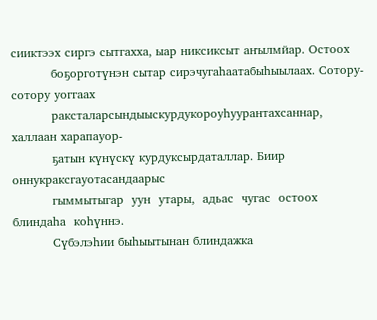сииктээх сиргэ сытгахха, ыар никсиксыт аҥылмйар. Остоох
          боҕорготүнэн сытар сирэчугаһаатабыһыылаах. Сотору-сотору уоггаах
          раксталарсындыыскурдукороуһуурантахсаннар, халлаан харапауор-
          ҕатын күнүскү курдуксырдаталлар. Биир оннукраксгауотасандаарыс
          гыммытыгар  уун  утары,  адьас  чугас  остоох  блиндаһа  коһүннэ.
          Сүбэлэһии быһыытынан блиндажка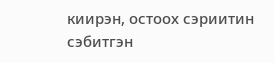киирэн, остоох сэриитин сэбитгэн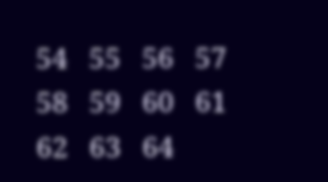54   55   56   57   58   59   60   61   62   63   64